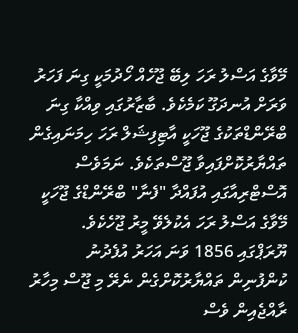މޭވާގެ އަސްލު ރަހަ ލިބޭ ޖޫހެއް ހޯދުމަކީ ގިނަ ފަހަރު ވަރަށް އުނދަގޫ ކަމެކެވެ. ބާޒާރުގައި ވިއްކާ ގިނަ ބްރޭންޑްތަކުގެ ޖޫހަކީ އާޓިފިޝަލް ރަހަ ހިމަނައިގެން ތައްޔާރުކޮށްފައިވާ ޖޫސްތަކެވެ. ނަމަވެސް އޮސްޓްރިއާގައި އުފައްދާ "ފެނާ" ބްރޭންޑްގެ ޖޫހަކީ މޭވާގެ އަސްލު ރަހަ އެކުލެވޭ މީރު ޖޫހެކެވެ.
ޔޫރަޕްގައި 1856 ވަނަ އަހަރު އުފެދުނު ކުންފުނިން ތައްޔާރުކޮށްގެން ނެރޭ މި ޖޫސް މިހާރު ރާއްޖެއިން ވެސް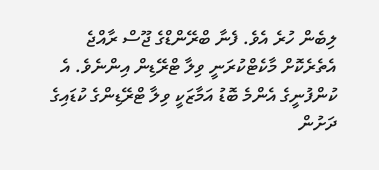ލިބެން ހުރެ އެވެ. ފެނާ ބްރޭންޑްގެ ޖޫސް ރާއްޖެ އެތެރެކޮށް މާކެޓްކުރަނީ ވިލާ ޓްރޭޑިން އިންނެވެ. އެ ކުންފުނީގެ އެންމެ ބޮޑު އަމާޒަކީ ވިލާ ޓްރޭޑިންގެ ކުޑައިގެ ދަށުން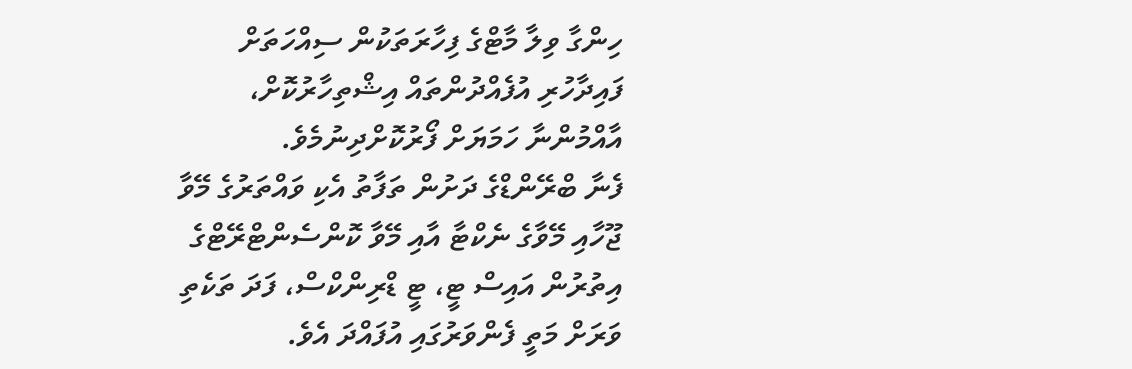ހިންގާ ވިލާ މާޓްގެ ފިހާރަތަކުން ސިއްހަތަށް ފައިދާހުރި އުފެއްދުންތައް އިޝްތިހާރުކޮށް، އާއްމުންނާ ހަމަޔަށް ފޯރުކޮށްދިނުމެވެ.
ފެނާ ބްރޭންޑްގެ ދަށުން ތަފާތު އެކި ވައްތަރުގެ މޭވާ ޖޫހާއި މޭވާގެ ނެކްޓާ އާއި މޭވާ ކޮންސެންޓްރޭޓްގެ އިތުރުން އައިސް ޓީ، ޓީ ޑްރިންކްސް، ފަދަ ތަކެތި ވަރަށް މަތީ ފެންވަރުގައި އުފައްދަ އެވެ.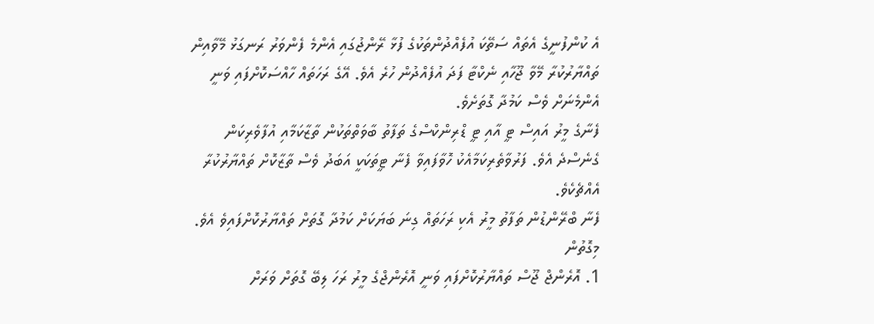އެ ކުންފުނީގެ އެތައް ސަތޭކަ އުފެއްދުންތަކުގެ ފުޅާ ރޭންޖުގައި އެންމެ ފެންވަރު ރަނގަޅު މޭވާއިން ތައްޔާރުކުރާ މޭވާ ޖޫހާއި ނެކްޓާ ފަދަ އުފެއްދުން ހުރެ އެވެ. އޭގެ ރަހަތައް ހާއްސަކޮށްފައި ވަނީ އެންމެނަށް ވެސް ކަމުދާ ގޮތަށެވެ.
ފެނާގެ މީރު އައިސް ޓީ އާއި ޓީ ޑްރިންކްސްގެ ތަފާތު ބާވަތްތަކުން ތާޒާކަމާއި އުފާވެރިކަން ގެނެސްދެ އެވެ. ފަރުވާތެރިކަމާއެކު ހޮވާފައިވާ ފެނާ ޓީތަކަކީ އަބަދު ވެސް ތާޒާކޮށް ތައްޔާރުކުރާ އެއްޗެކެވެ.
ފެނާ ބްރޭންޑުން ތަފާތު މީރު އެކި ރަހަތައް ގިނަ ބަޔަކަށް ކަމުދާ ގޮތަށް ތައްޔާރުކޮށްފައިވެ އެވެ. މިގޮތުން
1. އޮރެންޖް ޖޫސް ތައްޔާރުކޮށްފައި ވަނީ އޮރެންޖްގެ މީރު ރަހަ ލިބޭ ގޮތަށް ވަރަށް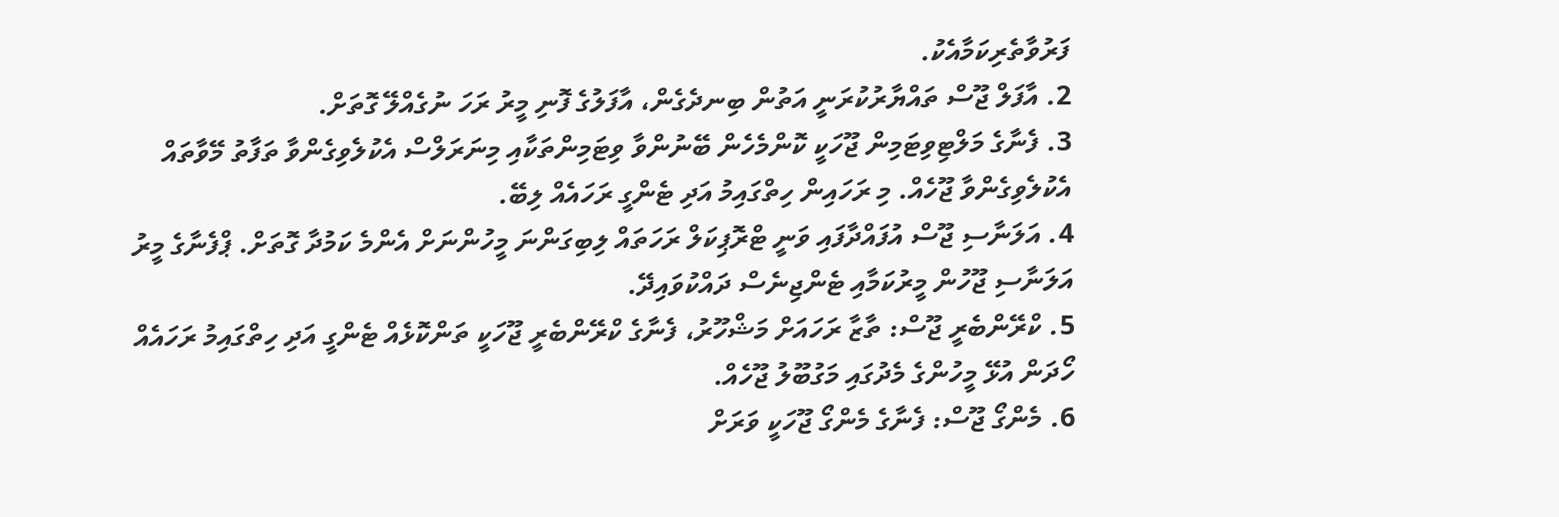ފަރުވާތެރިކަމާއެކު.
2. އާފަލް ޖޫސް ތައްޔާރުކުރަނީ އަތުން ބިނދެގެން، އާފަލުގެ ފޮނި މީރު ރަހަ ނުގެއްލޭ ގޮތަށް.
3. ފެނާގެ މަލްޓިވިޓަމިން ޖޫހަކީ ކޮންމެހެން ބޭނުންވާ ވިޓަމިންތަކާއި މިނަރަލްސް އެކުލެވިގެންވާ ތަފާތު މޭވާތައް އެކުލެވިގެންވާ ޖޫހެއް. މި ރަހައިން ހިތްގައިމު އަދި ޓެންގީ ރަހައެއް ލިބޭ.
4. އަލަނާސި ޖޫސް އުފައްދާފައި ވަނީ ޓްރޮޕިކަލް ރަހަތައް ލިބިގަންނަ މީހުންނަށް އެންމެ ކަމުދާ ގޮތަށް. ޕްފެނާގެ މީރު އަލަނާސި ޖޫހުން މީރުކަމާއި ޓެންޖިނެސް ދައްކުވައިދޭ.
5. ކްރޭންބެރީ ޖޫސް: ތާޒާ ރަހައަށް މަޝްހޫރު، ފެނާގެ ކްރޭންބެރީ ޖޫހަކީ ތަންކޮޅެއް ޓެންގީ އަދި ހިތްގައިމު ރަހައެއް ހޯދަން އުޅޭ މީހުންގެ މެދުގައި މަގުބޫލު ޖޫހެއް.
6. މެންގޯ ޖޫސް: ފެނާގެ މެންގޯ ޖޫހަކީ ވަރަށް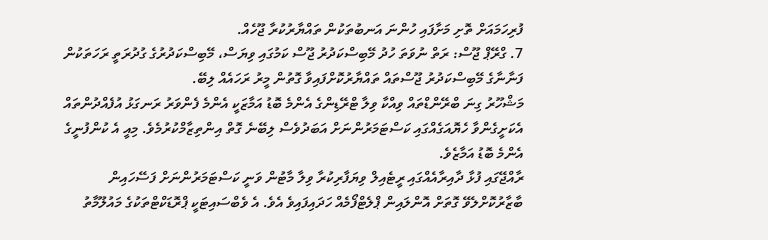ފުރިހަމައަށް ތޮށި މަށާފައި ހުންނަ އަނބުތަކުން ތައްޔާރުކުރާ ޖޫހެއް.
7. ގްރޭޕް ޖޫސް: ރަތް ނުވަތަ ހުދު މޭބިސްކަދުރު ޖޫސް ކަމުގައި ވިޔަސް، މޭބިސްކަދުރުގެ ގުދުރަތީ ރަހަތަކުން ފަނާނާގެ މޭބިސްކަދުރު ޖޫސްތައް ތައްޔާރުކޮށްފައިވާ ގޮތުން މީރު ރަހައެއް ލިބޭ.
މަޝްހޫރު ގިނަ ބްރޭންޑްތައް ވިއްކާ ވިލާ ޓްރޭޑިންގެ އެންމެ ބޮޑު އަމާޒަކީ އެންމެ ފެންވަރު ރަނގަޅު އުފެއްދުންތައް އެކަށީގެންވާ ހެޔޮއަގެއްގައި ކަސްޓަމަރުންނަށް އަބަދުވެސް ލިބޭނެ ގޮތް އިންތިޒާމްކުރުމެވެ. މިއީ އެ ކުންފުނީގެ އެންމެ ބޮޑު އަމާޒެވެ.
ރާއްޖޭގައި ފުޅާ ދާއިރާއެއްގައި ރީޓެއިލް ވިޔަފާރިކުރާ ވިލާ މާޓުން ވަނީ ކަސްޓަމަރުންނަށް ފަސޭހައިން ބާޒާރުކޮށްލެވޭ ގޮތަށް އޮންލައިން ޕްލެޓްފޯމެއް ހަދައިފައިވެ އެވެ. އެ ވެބްސައިޓަކީ ޕްރޮޑަކްޓްތަކުގެ މައުލޫމާތު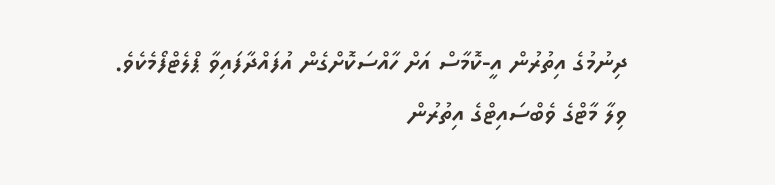ދިނުމުގެ އިތުރުން އީ-ކޮމާސް އަށް ހާއްސަކޮށްގެން އުފައްދާފައިވާ ޕްލެޓްފޯމެކެވެ.
ވިލާ މާޓްގެ ވެބްސައިޓްގެ އިތުރުން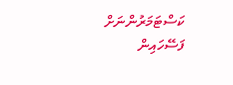ކަސްޓަމަރުންނަށް ފަސޭހައިން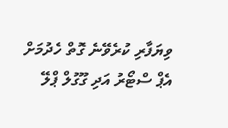ވިޔަފާރި ކުރެވޭނެ ގޮތް ހެދުމަށް އެޕް ސްޓޯރު އަދި ގޫގުލް ޕްލޭ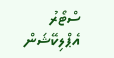ސްޓޯރު އެޕްލިކޭޝަން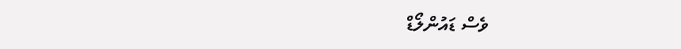ވެސް ޑައުންލޯޑް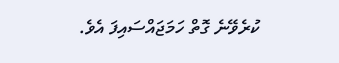ކުރެވޭނެ ގޮތް ހަމަޖައްސައިފަ އެވެ.